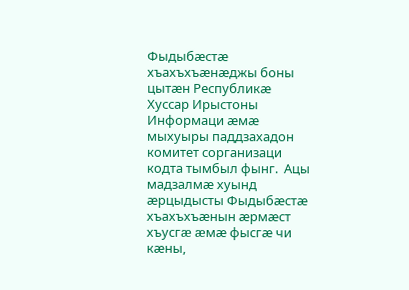Фыдыбæстæ хъахъхъæнæджы боны цытæн Республикæ Хуссар Ирыстоны Информаци æмæ мыхуыры паддзахадон комитет сорганизаци кодта тымбыл фынг.  Ацы мадзалмæ хуынд æрцыдысты Фыдыбæстæ хъахъхъæнын æрмæст хъусгæ æмæ фысгæ чи кæны,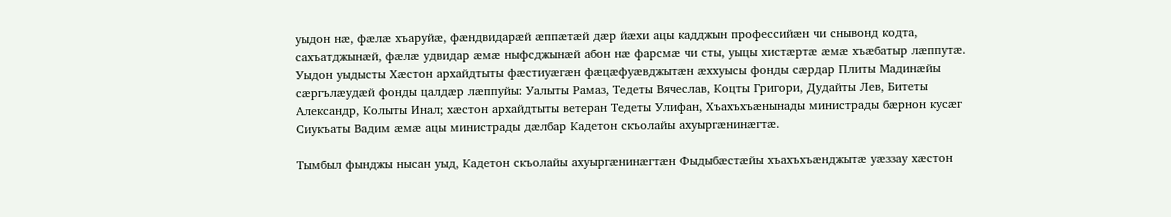уыдон нæ, фæлæ хъаруйæ, фæндвидарæй æппæтæй дæр йæхи ацы кадджын профессийæн чи снывонд кодта, сахъатджынæй, фæлæ удвидар æмæ ныфсджынæй абон нæ фарсмæ чи сты, уыцы хистæртæ æмæ хъæбатыр лæппутæ. Уыдон уыдысты Хæстон архайдтыты фæстиуæгæн фæцæфуæвджытæн æххуысы фонды сæрдар Плиты Мадинæйы сæргълæудæй фонды цалдæр лæппуйы: Уалыты Рамаз, Тедеты Вячеслав, Коцты Григори, Дудайты Лев, Битеты Александр, Колыты Инал; хæстон архайдтыты ветеран Тедеты Улифан, Хъахъхъæнынады министрады бæрнон кусæг Сиукъаты Вадим æмæ ацы министрады дæлбар Кадетон скъолайы ахуыргæнинæгтæ.

Тымбыл фынджы нысан уыд, Кадетон скъолайы ахуыргæнинæгтæн Фыдыбæстæйы хъахъхъæнджытæ уæззау хæстон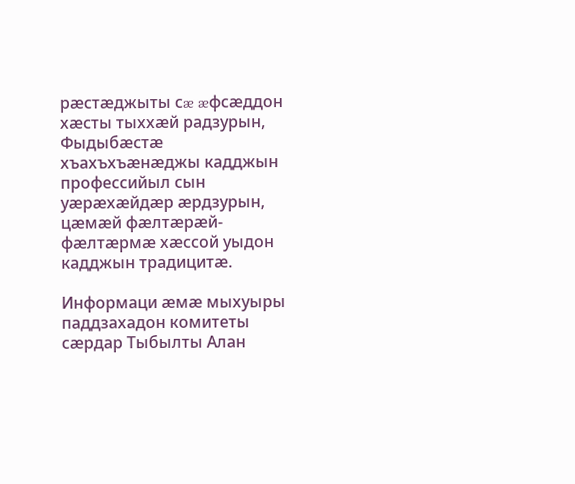рæстæджыты сæ æфсæддон хæсты тыххæй радзурын, Фыдыбæстæ хъахъхъæнæджы кадджын профессийыл сын уæрæхæйдæр æрдзурын, цæмæй фæлтæрæй-фæлтæрмæ хæссой уыдон кадджын традицитæ.

Информаци æмæ мыхуыры паддзахадон комитеты сæрдар Тыбылты Алан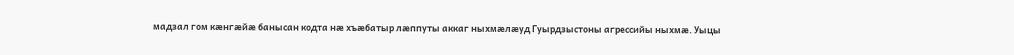мадзал гом кæнгæйæ банысан кодта нæ хъæбатыр лæппуты аккаг ныхмæлæуд Гуырдзыстоны агрессийы ныхмæ. Уыцы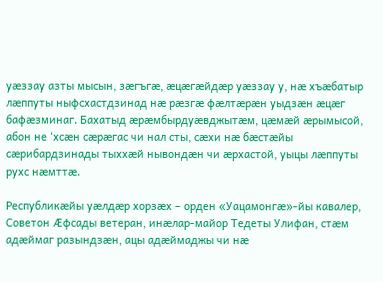уæззау азты мысын, зæгъгæ, æцæгæйдæр уæззау у, нæ хъæбатыр лæппуты ныфсхастдзинад нæ рæзгæ фæлтæрæн уыдзæн æцæг бафæзминаг. Бахатыд æрæмбырдуæвджытæм, цæмæй æрымысой, абон не ‘хсæн сæрæгас чи нал сты, сæхи нæ бæстæйы сæрибардзинады тыххæй нывондæн чи æрхастой, уыцы лæппуты рухс нæмттæ.

Республикæйы уæлдæр хорзæх – орден «Уацамонгæ»-йы кавалер,  Советон Æфсады ветеран, инæлар-майор Тедеты Улифан, стæм адæймаг разындзæн, ацы адæймаджы чи нæ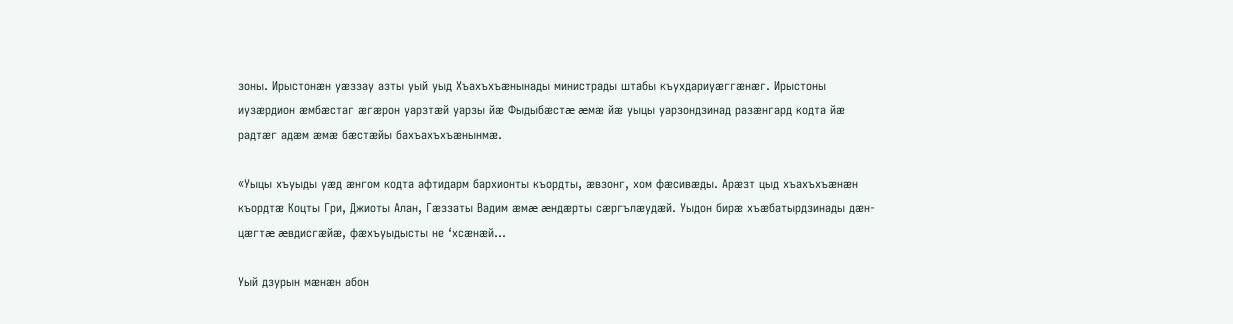зоны. Ирыстонæн уæззау азты уый уыд Хъахъхъæнынады министрады штабы къухдариуæггæнæг. Ирыстоны иузæрдион æмбæстаг æгæрон уарзтæй уарзы йæ Фыдыбæстæ æмæ йæ уыцы уарзондзинад разæнгард кодта йæ радтæг адæм æмæ бæстæйы бахъахъхъæнынмæ.

«Уыцы хъуыды уæд æнгом кодта афтидарм бархионты къордты, æвзонг, хом фæсивæды. Арæзт цыд хъахъхъæнæн къордтæ Коцты Гри, Джиоты Алан, Гæззаты Вадим æмæ æндæрты сæргълæудæй. Уыдон бирæ хъæбатырдзинады дæн-цæгтæ æвдисгæйæ, фæхъуыдысты не ‘хсæнæй…

Уый дзурын мæнæн абон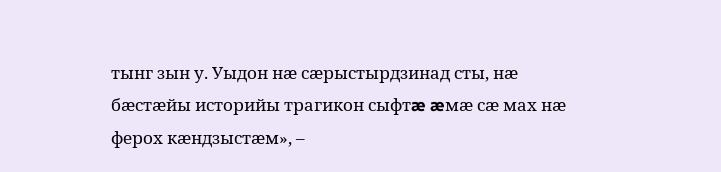тынг зын у. Уыдон нæ сæрыстырдзинад сты, нæ бæстæйы историйы трагикон сыфтæ æмæ сæ мах нæ ферох кæндзыстæм», –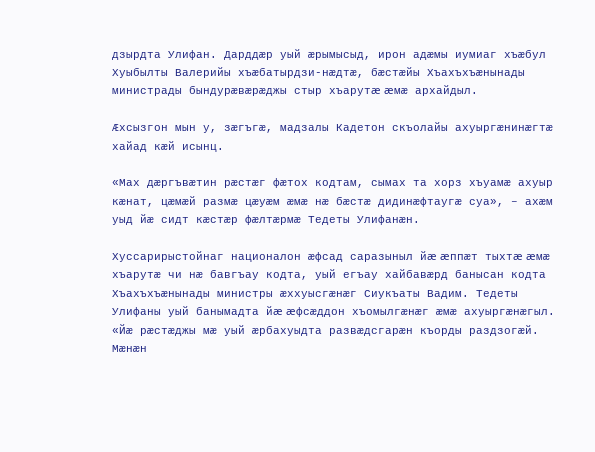дзырдта Улифан. Дарддæр уый æрымысыд, ирон адæмы иумиаг хъæбул Хуыбылты Валерийы хъæбатырдзи-нæдтæ, бæстæйы Хъахъхъæнынады министрады бындурæвæрæджы стыр хъарутæ æмæ архайдыл.

Æхсызгон мын у, зæгъгæ, мадзалы Кадетон скъолайы ахуыргæнинæгтæ хайад кæй исынц.

«Мах дæргъвæтин рæстæг фæтох кодтам, сымах та хорз хъуамæ ахуыр кæнат, цæмæй размæ цæуæм æмæ нæ бæстæ дидинæфтаугæ суа», – ахæм уыд йæ сидт кæстæр фæлтæрмæ Тедеты Улифанæн.

Хуссарирыстойнаг националон æфсад саразыныл йæ æппæт тыхтæ æмæ хъарутæ чи нæ бавгъау кодта, уый егъау хайбавæрд банысан кодта Хъахъхъæнынады министры æххуысгæнæг Сиукъаты Вадим. Тедеты Улифаны уый банымадта йæ æфсæддон хъомылгæнæг æмæ ахуыргæнæгыл. «Йæ рæстæджы мæ уый æрбахуыдта развæдсгарæн къорды раздзогæй. Мæнæн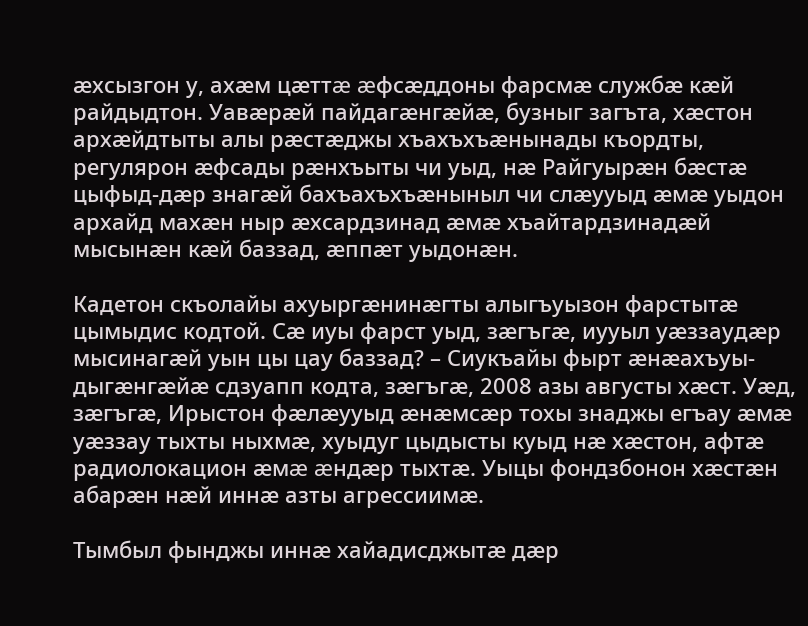æхсызгон у, ахæм цæттæ æфсæддоны фарсмæ службæ кæй райдыдтон. Уавæрæй пайдагæнгæйæ, бузныг загъта, хæстон архæйдтыты алы рæстæджы хъахъхъæнынады къордты, регулярон æфсады рæнхъыты чи уыд, нæ Райгуырæн бæстæ цыфыд-дæр знагæй бахъахъхъæныныл чи слæууыд æмæ уыдон архайд махæн ныр æхсардзинад æмæ хъайтардзинадæй мысынæн кæй баззад, æппæт уыдонæн.

Кадетон скъолайы ахуыргæнинæгты алыгъуызон фарстытæ цымыдис кодтой. Сæ иуы фарст уыд, зæгъгæ, иууыл уæззаудæр мысинагæй уын цы цау баззад? – Сиукъайы фырт æнæахъуы-дыгæнгæйæ сдзуапп кодта, зæгъгæ, 2008 азы августы хæст. Уæд, зæгъгæ, Ирыстон фæлæууыд æнæмсæр тохы знаджы егъау æмæ уæззау тыхты ныхмæ, хуыдуг цыдысты куыд нæ хæстон, афтæ радиолокацион æмæ æндæр тыхтæ. Уыцы фондзбонон хæстæн абарæн нæй иннæ азты агрессиимæ.

Тымбыл фынджы иннæ хайадисджытæ дæр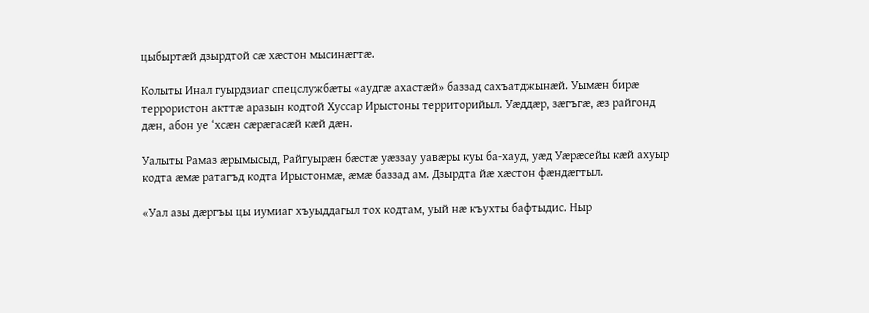цыбыртæй дзырдтой сæ хæстон мысинæгтæ.

Колыты Инал гуырдзиаг спецслужбæты «аудгæ ахастæй» баззад сахъатджынæй. Уымæн бирæ террористон акттæ аразын кодтой Хуссар Ирыстоны территорийыл. Уæддæр, зæгъгæ, æз райгонд дæн, абон уе ‘хсæн сæрæгасæй кæй дæн.

Уалыты Рамаз æрымысыд, Райгуырæн бæстæ уæззау уавæры куы ба-хауд, уæд Уæрæсейы кæй ахуыр кодта æмæ ратагъд кодта Ирыстонмæ, æмæ баззад ам. Дзырдта йæ хæстон фæндæгтыл.

«Уал азы дæргъы цы иумиаг хъуыддагыл тох кодтам, уый нæ къухты бафтыдис. Ныр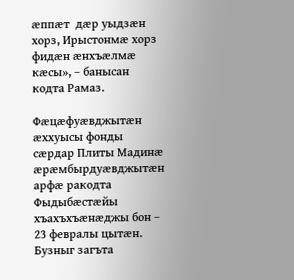æппæт  дæр уыдзæн хорз, Ирыстонмæ хорз фидæн æнхъæлмæ кæсы», – банысан кодта Рамаз.

Фæцæфуæвджытæн æххуысы фонды сæрдар Плиты Мадинæ æрæмбырдуæвджытæн арфæ ракодта Фыдыбæстæйы хъахъхъæнæджы бон – 23 февралы цытæн. Бузныг загъта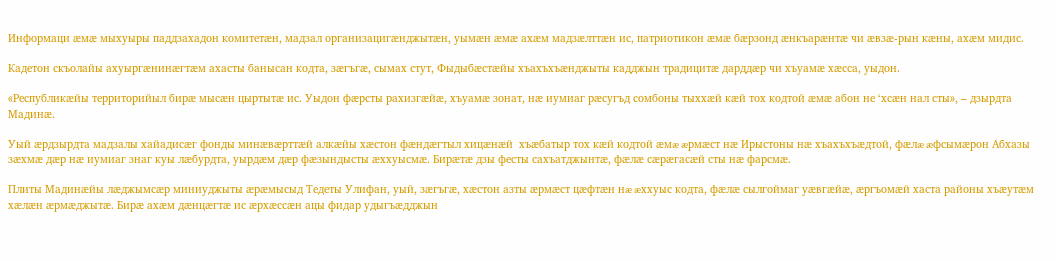Информаци æмæ мыхуыры паддзахадон комитетæн, мадзал организацигæнджытæн, уымæн æмæ ахæм мадзæлттæн ис, патриотикон æмæ бæрзонд æнкъарæнтæ чи æвзæ-рын кæны, ахæм мидис.

Кадетон скъолайы ахуыргæнинæгтæм ахасты банысан кодта, зæгъгæ, сымах стут, Фыдыбæстæйы хъахъхъæнджыты кадджын традицитæ дарддæр чи хъуамæ хæсса, уыдон.

«Республикæйы территорийыл бирæ мысæн цыртытæ ис. Уыдон фæрсты рахизгæйæ, хъуамæ зонат, нæ иумиаг рæсугъд сомбоны тыххæй кæй тох кодтой æмæ абон не ‘хсæн нал сты», – дзырдта Мадинæ.

Уый æрдзырдта мадзалы хайадисæг фонды минæвæрттæй алкæйы хæстон фæндæгтыл хицæнæй  хъæбатыр тох кæй кодтой æмæ æрмæст нæ Ирыстоны нæ хъахъхъæдтой, фæлæ æфсымæрон Абхазы зæхмæ дæр нæ иумиаг знаг куы лæбурдта, уырдæм дæр фæзындысты æххуысмæ. Бирæтæ дзы фесты сахъатджынтæ, фæлæ сæрæгасæй сты нæ фарсмæ.

Плиты Мадинæйы лæджымсæр миниуджыты æрæмысыд Тедеты Улифан, уый, зæгъгæ, хæстон азты æрмæст цæфтæн нæ æххуыс кодта, фæлæ сылгоймаг уæвгæйæ, æргъомæй хаста районы хъæутæм хæлæн æрмæджытæ. Бирæ ахæм дæнцæгтæ ис æрхæссæн ацы фидар удыгъæдджын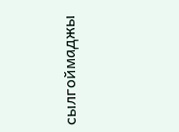сылгоймаджы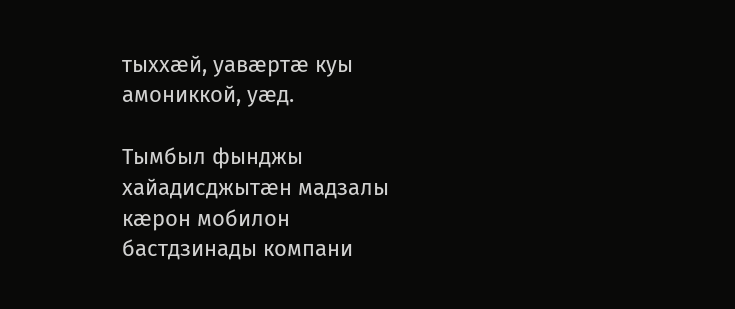тыххæй, уавæртæ куы амониккой, уæд.

Тымбыл фынджы хайадисджытæн мадзалы кæрон мобилон бастдзинады компани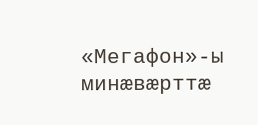«Мегафон»-ы минæвæрттæ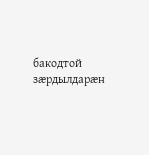бакодтой зæрдылдарæн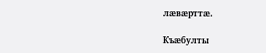лæвæрттæ.

Къæбулты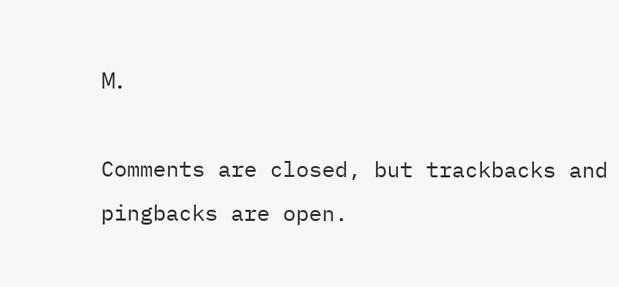М.

Comments are closed, but trackbacks and pingbacks are open.